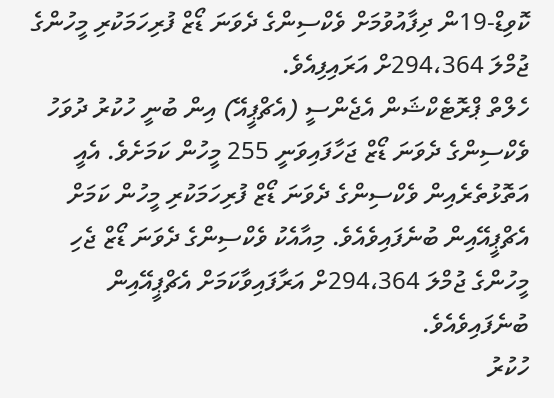ކޮވިޑް-19ން ދިފާއުވުމަށް ވެކްސިންގެ ދެވަނަ ޑޯޒް ފުރިހަމަކުރި މީހުންގެ ޖުމްލަ 294،364ށް އަރައިފިއެވެ.
ހެލްތް ޕްރޮޓެކްޝަން އެޖެންސީ (އެޗްޕީއޭ) އިން ބުނީ ހުކުރު ދުވަހު ވެކްސިންގެ ދެވަނަ ޑޯޒް ޖަހާފައިވަނީ 255 މީހުން ކަމަށެވެ. އެއީ އަތޮޅުތެރެއިން ވެކްސިންގެ ދެވަނަ ޑޯޒް ފުރިހަމަކުރި މީހުން ކަމަށް އެޗްޕީއޭއިން ބުނެފައިވެއެވެ. މިއާއެކު ވެކްސިންގެ ދެވަނަ ޑޯޒް ޖެހި މީހުންގެ ޖުމްލަ 294،364ށް އަރާފައިވާކަމަށް އެޗްޕީއޭއިން ބުނެފައިވެއެވެ.
ހުކުރު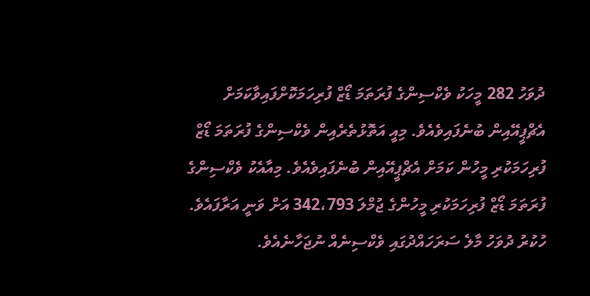ދުވަހު 282 މީހަކު ވެކްސިންގެ ފުރަތަމަ ޑޯޒް ފުރިހަމަކޮށްފައިވާކަމަށް އެޗްޕީއޭއިން ބުނެފައިވެއެވެ. މިއީ އަތޮޅުތެރެއިން ވެކްސިންގެ ފުރަތަމަ ޑޯޒް ފުރިހަމަކުރި މީހުން ކަމަށް އެޗްޕީއޭއިން ބުނެފައިވެއެވެ. މިއާއެކު ވެކްސިންގެ ފުރަތަމަ ޑޯޒް ފުރިހަމަކުރި މީހުންގެ ޖުމްލަ 342،793 އަށް ވަނީ އަރާފައެވެ.
ހުކުރު ދުވަހު މާލެ ސަރަހައްދުގައި ވެކްސިނެއް ނުޖަހާނެއެވެ.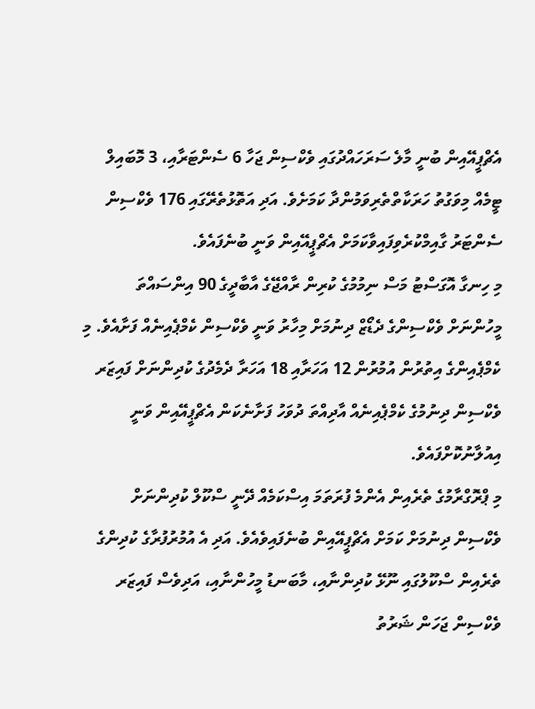އެޗްޕީއޭއިން ބުނީ މާލެ ސަރަހައްދުގައި ވެކްސިން ޖަހާ 6 ސެންޓަރާއި، 3 މޮބައިލް ޓީމެއް މިވަގުތު ހަރަކާތްތެރިވަމުންދާ ކަމަށެވެ. އަދި އަތޮޅުތެރޭގައި 176 ވެކްސިން ސެންޓަރު ގާއިމްކުރެވިފައިވާކަމަށް އެޗްޕީއޭއިން ވަނީ ބުނެފައެވެ.
މި ހިނގާ އޮގަސްޓު މަސް ނިމުމުގެ ކުރިން ރާއްޖޭގެ އާބާދީގެ 90 އިންސައްތަ މީހުންނަށް ވެކްސިންގެ ދެޑޯޒް ދިނުމަށް މިހާރު ވަނީ ވެކްސިން ކެމްޕެއިނެއް ފަށާއެވެ. މި ކެމްޕެއިންގެ އިތުރުން އުމުރުން 12 އަހަރާއި 18 އަހަރާ ދެމެދުގެ ކުދިންނަށް ފައިޒަރ ވެކްސިން ދިނުމުގެ ކެމްޕެއިނެއް އާދިއްތަ ދުވަހު ފަށާނެކަން އެޗްޕީއޭއިން ވަނީ އިއުލާނުކޮށްފައެވެ.
މި ޕްރޮގްރާމުގެ ތެރެއިން އެންމެ ފުރަތަމަ އިސްކަމެއް ދޭނީ ސްކޫލް ކުދިންނަށް ވެކްސިން ދިނުމަށް ކަމަށް އެޗްޕީއޭއިން ބުނެފައިވެއެވެ. އަދި އެ އުމުރުފުރާގެ ކުދިންގެ ތެރެއިން ސްކޫލުގައި ނޫޅޭ ކުދިންނާއި، މާބަނޑު މީހުންނާއި، އަދިވެސް ފައިޒަރ ވެކްސިން ޖަހަން ޝަރުތު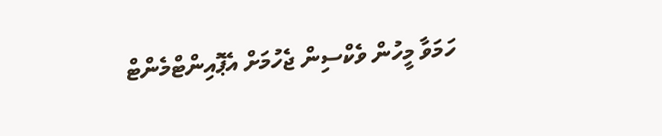ހަމަވާ މީހުން ވެކްސިން ޖެހުމަށް އެޕޮއިންޓްމެންޓް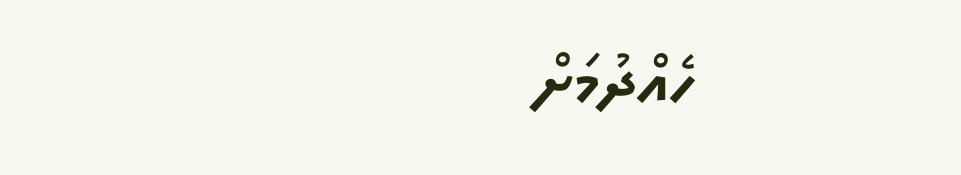ހެއްދުމަށް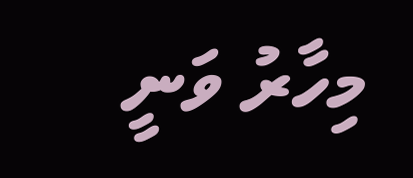މިހާރު ވަނީ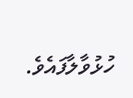ހުޅުވާލާފައެވެ.